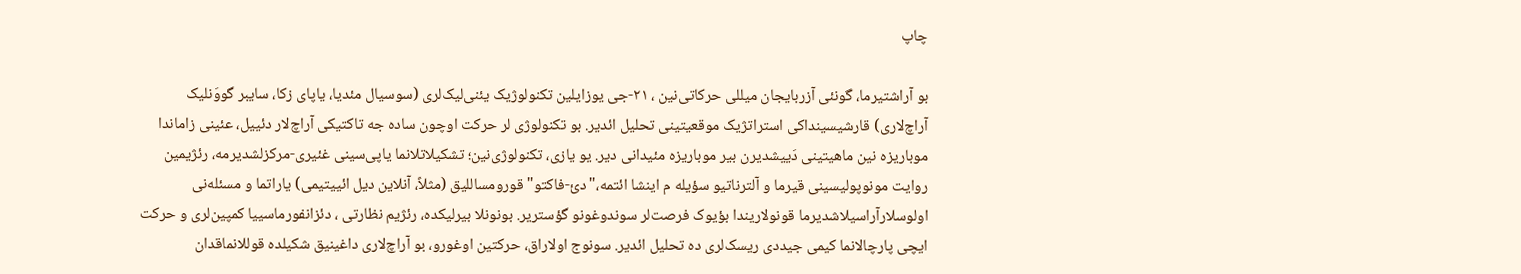چاپ

بو آراشتیرما، گونئی آزربایجان میللی حرکاتی‌نین ، ۲۱-جی یوزایلین تکنولوژیک یئنی‌لیک‌لری (سوسیال مئدیا، یاپای زکا، سایبر گووَنلیک آراچ‌لاری) قارشیسینداکی استراتژیک موقعیتینی تحلیل ائدیر. بو تکنولوژی ‌لر حرکت اوچون ساده جه تاکتیکی آراچ‌لار دئییل، عئینی زاماندا موباریزه‌ نین ماهیتینی دَییشدیرن بیر موباریزه مئیدانی دیر. یو یازی، تکنولوژی‌نین؛ تشکیلاتلانما یاپی‌سینی غئیری-مرکزلشدیرمه، رئژیمین روایت مونوپولیسینی قیرما و آلترناتیو سؤیله م اینشا ائتمه،"دئ-فاکتو" قورومساللیق (مثلاً، آنلاین دیل ائییتیمی) یاراتما و مسئله‌نی اولوسلارآراسیلاشدیرما قونولاریندا بؤیوک فرصت‌لر سوندوغونو گؤستریر. بونونلا بیرلیکده، رئژیم نظارتی ، دئزانفورماسییا کمپین‌لری و حرکت ایچی پارچالانما کیمی جیددی ریسک‌لری ده تحلیل ائدیر. سونوج اولاراق، حرکتین اوغورو، بو آراچ‌لاری داغینیق شکیلده قوللانماقدان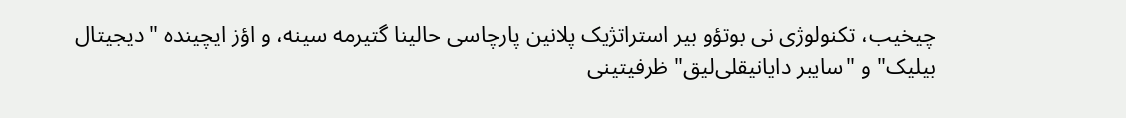چیخیب، تکنولوژی ‌نی بوتؤو بیر استراتژیک پلانین پارچاسی حالینا گتیرمه ‌سینه، و اؤز ایچینده "دیجیتال بیلیک" و "سایبر دایانیقلی‌لیق" ظرفیتینی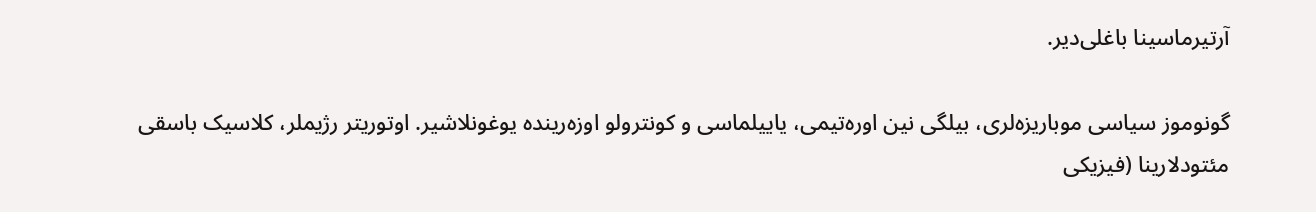آرتیرماسینا باغلی‌دیر.

گونوموز سیاسی موباریزه‌لری، بیلگی ‌نین اوره‌تیمی، یاییلماسی و کونترولو اوزه‌رینده یوغونلاشیر. اوتوریتر رژیملر، کلاسیک باسقی مئتودلارینا (فیزیکی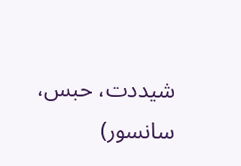شیددت، حبس، سانسور)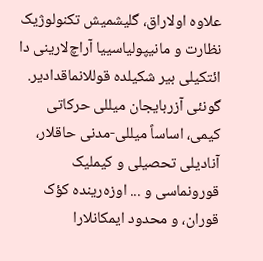علاوه اولاراق، گلیشمیش تکنولوژیک نظارت و مانیپولیاسییا آراچ‌لارینی دا ائتکیلی بیر شکیلده قوللانماقدادیر. گونئی آزربایجان میللی حرکاتی کیمی، اساساً میللی-مدنی حاقلار، آنادیلی تحصیلی و کیملیک قورونماسی و ... اوزه‌رینده کؤک قوران، و محدود ایمکانلارا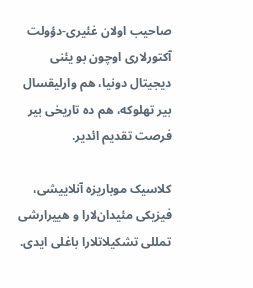صاحیب اولان غئیری-دؤولت آکتورلاری اوچون بو یئنی دیجیتال دونیا، هم وارلیقسال بیر تهلوکه، هم ده تاریخی بیر فرصت تقدیم ائدیر.

کلاسیک موباریزه آنلاییشی، فیزیکی مئیدان‌لارا و هییرارشی تمللی تشکیلاتلارا باغلی ایدی.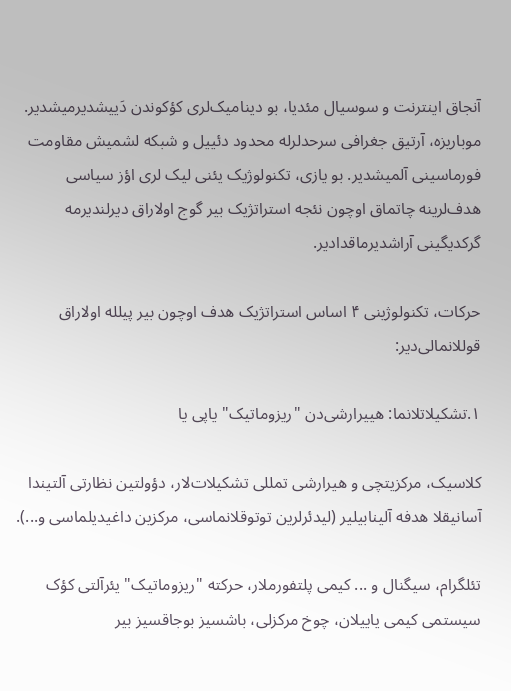آنجاق اینترنت و سوسیال مئدیا، بو دینامیک‌لری کؤکوندن دَییشدیرمیشدیر. موباریزه، آرتیق جغرافی سرحدلرله محدود دئییل و شبکه ‌لشمیش مقاومت فورماسینی آلمیشدیر. بو یازی، تکنولوژیک یئنی ‌لیک‌ لری اؤز سیاسی هدف‌لرینه چاتماق اوچون نئجه استراتژیک بیر گوج اولاراق دیرلندیرمه‌ گرکدیگینی آراشدیرماقدادیر.

حرکات، تکنولوژینی ۴ اساس استراتژیک هدف اوچون بیر پیلله اولاراق قوللانمالی‌دیر:

۱.تشکیلاتلانما: هییرارشی‌دن "ریزوماتیک" یاپی ‌یا

کلاسیک، مرکزیتچی و هیرارشی تمللی تشکیلات‌لار، دؤولتین نظارتی آلتیندا آسانیقلا هدفه آلینابیلیر (لیدئرلرین توتوقلانماسی، مرکزین داغیدیلماسی و...).

تئلگرام، سیگنال و ... کیمی پلتفورملار، حرکته "ریزوماتیک" یئرآلتی کؤک سیستمی کیمی یاییلان، چوخ مرکزلی، باشسیز بوجاقسیز بیر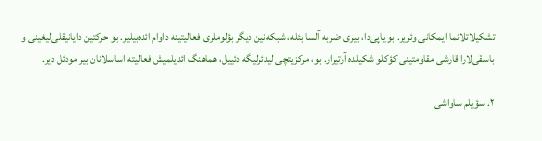تشکیلاتلانما ایمکانی وئریر. بو یاپی‌دا، بیری ضربه آلسا بئله، شبکه‌نین دیگر بؤلوملری فعالیتینه داوام ائده‌بیلیر. بو حرکتین دایانیقلی‌لیغینی و باسقی‌لارا قارشی مقاومتینی کؤکلو شکیلده آرتیرار. بو، مرکزیتچی لیدئرلیگه دئییل، هماهنگ ائدیلمیش فعالیته اساسلانان بیر مودئل ‌دیر.

۲. سؤیلم ساواشی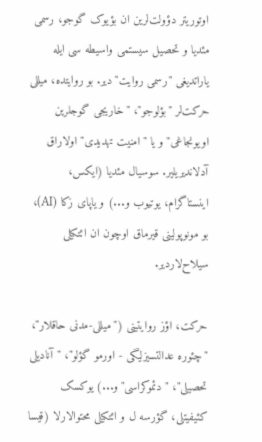اوتوریتر دؤولت‌لرین ان بؤیوک گوجو، رسمی مئدیا و تحصیل سیستمی واسیطه ‌سی ایله یاراتدیغی "رسمی روایت" دیر. بو روایتده، میللی حرکت‌لر "بؤلوجو"، "خاریجی گوجلرین اویونجاغی" و یا "امنیت تهدیدی" اولاراق آدلاندیریلیر. سوسیال مئدیا (ایکس، اینستاگرام، یوتیوب و...) و یاپای زکا (AI)، بو مونوپولینی قیرماق اوچون ان ائتکیلی سیلاح‌لاردیر.

حرکت، اؤز روایتینی ("میللی-مدنی حاقلار"، "چئوره عدالتسیزلیگی - اورمو گؤلو"، "آنادیلی تحصیلی"، "دئموکراسی"و...) یوکسک کئیفیتلی، گؤرسه ل و ائتکیلی محتوالارلا (قیسا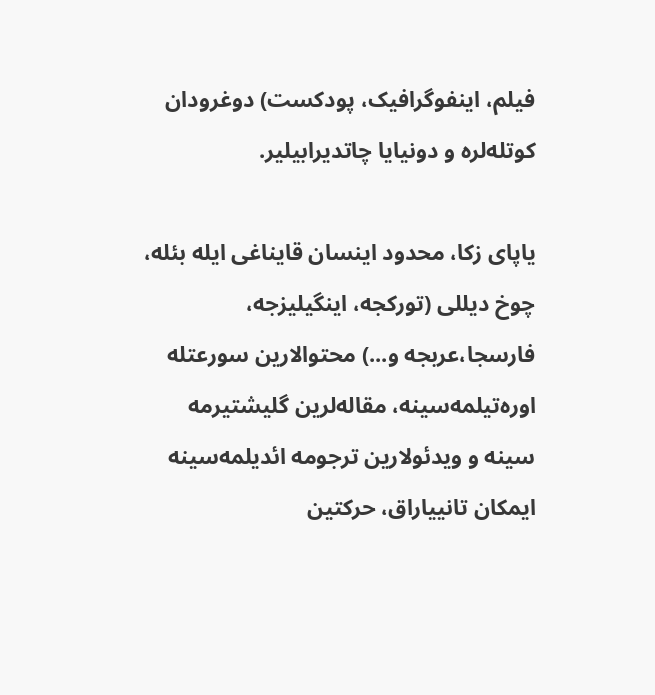فیلم، اینفوگرافیک، پودکست) دوغرودان کوتله‌لره و دونیایا چاتدیرابیلیر.

یاپای زکا، محدود اینسان قایناغی ایله بئله، چوخ دیللی (تورکجه، اینگیلیزجه، فارسجا،عربجه و...) محتوالارین سورعتله اوره‌تیلمه‌سینه، مقاله‌لرین گلیشتیرمه سینه و ویدئولارین ترجومه ائدیلمه‌سینه ایمکان تانییاراق، حرکتین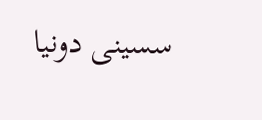سسینی دونیا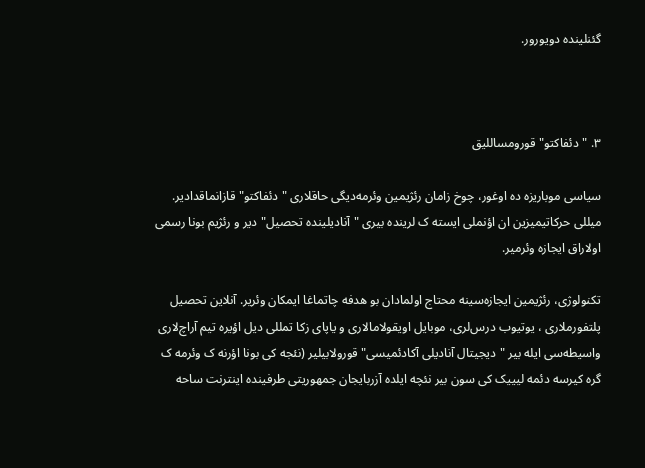گئنلینده دویورور.



۳. "دئفاکتو" قورومساللیق

سیاسی موباریزه‌ ده اوغور، چوخ زامان رئژیمین وئرمه‌دیگی حاقلاری "دئفاکتو" قازانماقدادیر. میللی حرکاتیمیزین ان اؤنملی ایسته ک لرینده بیری "آنادیلینده تحصیل"دیر و رئژیم بونا رسمی اولاراق ایجازه وئرمیر.

تکنولوژی، رئژیمین ایجازه‌سینه محتاج اولمادان بو هدفه چاتماغا ایمکان وئریر. آنلاین تحصیل پلتفورملاری ، یوتیوب درس‌لری، موبایل اویقولامالاری و یاپای زکا تمللی دیل اؤیره تیم آراچ‌لاری واسیطه‌سی ایله بیر "دیجیتال آنادیلی آکادئمیسی" قورولابیلیر (نئجه کی بونا اؤرنه ک وئرمه ک گره کیرسه دئمه لیییک کی سون بیر نئچه ایلده آزربایجان جمهوریتی طرفینده اینترنت ساحه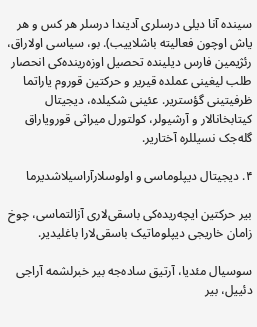سینده آنا دیلی درسلری آدیندا درسلر هر کس و هر یاش اوچون فعالیته باشلاییب). بو، سیاسی اولاراق، رئژیمین فارس دیلینده تحصیل اوزه‌رینده‌کی انحصار طلب لیغینی عملده قیریر و حرکتین قوروم یاراتما ظرفیتینی گؤستریر. عئینی شکیلده، دیجیتال کیتابخانالار و آرشیولر، کولتورل میراثی قورویاراق گله‌جک نسیللره آختاریر.

۴. دیجیتال دیپلوماسی و اولوسلارآراسیلاشدیرما

بیر حرکتین ایچه‌ریده‌کی باسقی‌لاری آزالتماسی، چوخ زامان خاریجی دیپلوماتیک باسقی‌لارا باغلیدیر.

سوسیال مئدیا، آرتیق ساده‌جه بیر خبرلشمه آراجی دئییل، بیر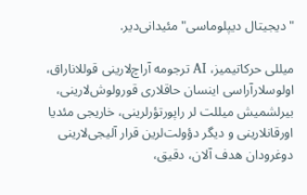"دیجیتال دیپلوماسی" مئیدانی‌دیر.

میللی حرکاتیمیز، AI ترجومه آراچ‌لارینی قوللاناراق، اولوسلارآراسی اینسان حاقلاری قورولوش‌لارینی، بیرلشمیش میللت لر راپورتؤرلرینی، خاریجی مئدیا اورقانلارینی و دیگر دؤولت‌لرین قرار آلیجی‌لارینی دوغرودان هدف آلان، دقیق،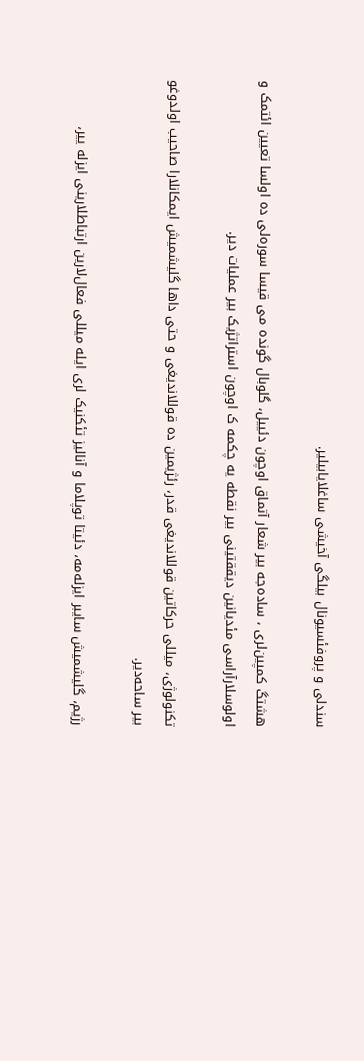سندلی و پروفئسیونال بیلگی آخیشی ساغلایابیلیر.

هشتگ کمپین‌لری ، ساده‌جه بیر شعار آتماق اوچون دئییل، گلوبال گونده می قیسا سوره‌لی ده اولسا تعیین ائتمک و اولوسلارآراسی مئدیانین دیققتینی بیر نقطه ‌یه چکمه ک اوچون استراتژیک بیر عملیات ‌دیر.

تکنولوژی، میللی حرکاتین قوللاندیغی قدر، رئژیمین ده قوللاندیغی و حتی داها گلیشمیش ایمکانلارا صاحیب اولدوغو بیر ساحه‌دیر.

رژیم، گلیشمیش سایبر ایزله‌مه، دئیتا توپلاما و آنالیز تئکنیک‌ لری ایله میللی فعال‌لارین ارتباطلارینی ایزله‌ ییر،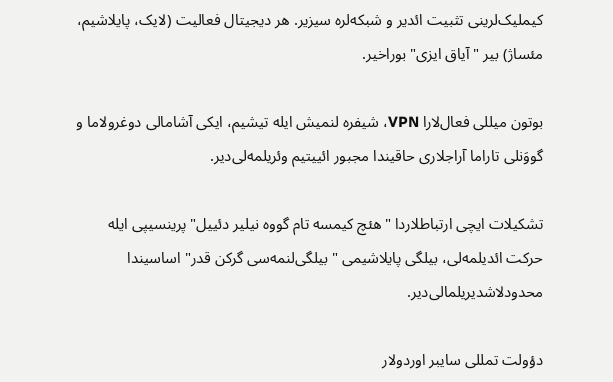کیملیک‌لرینی تثبیت ائدیر و شبکه‌لره سیزیر. هر دیجیتال فعالیت (لایک، پایلاشیم، مئساژ) بیر "آیاق ایزی" بوراخیر.

بوتون میللی فعال‌لارا VPN، شیفره لنمیش ایله تیشیم، ایکی آشامالی دوغرولاما و گووَنلی تاراما آراجلاری حاقیندا مجبور ائییتیم وئریلمه‌لی‌دیر.

تشکیلات ایچی ارتباطلاردا "هئچ کیمسه تام گووه نیلیر دئییل" پرینسیپی ایله حرکت ائدیلمه‌لی، بیلگی پایلاشیمی "بیلگی‌لنمه‌سی گرکن قدر" اساسیندا محدودلاشدیریلمالی‌دیر.

دؤولت تمللی سایبر اوردولار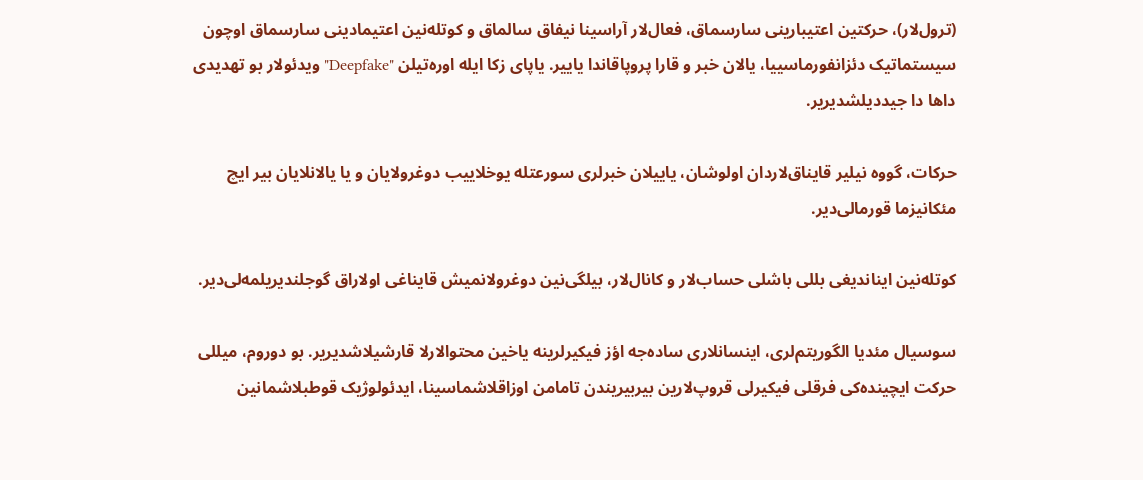(ترول‌لار)، حرکتین اعتیبارینی سارسماق، فعال‌لار آراسینا نیفاق سالماق و کوتله‌نین اعتیمادینی سارسماق اوچون سیستماتیک دئزانفورماسییا، یالان خبر و قارا پروپاقاندا یاییر. یاپای زکا ایله اوره‌تیلن "Deepfake" ویدئولار بو تهدیدی داها دا جیددیلشدیریر.

حرکات، گووه نیلیر قایناق‌لاردان اولوشان، یاییلان خبرلری سورعتله یوخلاییب دوغرولایان و یا یالانلایان بیر ایچ مئکانیزما قورمالی‌دیر.

کوتله‌نین ایناندیغی بللی باشلی حساب‌لار و کانال‌لار، بیلگی‌نین دوغرولانمیش قایناغی اولاراق گوجلندیریلمه‌لی‌دیر.

سوسیال مئدیا الگوریتم‌لری، اینسانلاری ساده‌جه اؤز فیکیرلرینه یاخین محتوالارلا قارشیلاشدیریر. بو دوروم، میللی حرکت ایچینده‌کی فرقلی فیکیرلی قروپ‌لارین بیربیریندن تامامن اوزاقلاشماسینا، ایدئولوژیک قوطبلاشمانین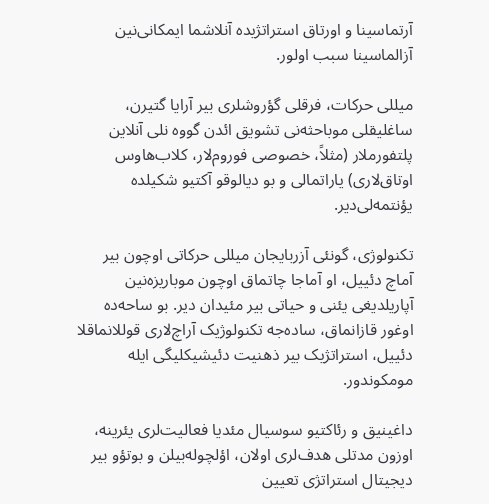آرتماسینا و اورتاق استراتژیده آنلاشما ایمکانی‌نین آزالماسینا سبب اولور.

میللی حرکات، فرقلی گؤروشلری بیر آرایا گتیرن، ساغلیقلی موباحثه‌نی تشویق ائدن گووه نلی آنلاین پلتفورملار (مثلاً، خصوصی فوروم‌لار، کلاب‌هاوس اوتاق‌لاری) یاراتمالی و بو دیالوقو آکتیو شکیلده یؤنتمه‌لی‌دیر.

تکنولوژی، گونئی آزربایجان میللی حرکاتی اوچون بیر آماچ دئییل، او آماجا چاتماق اوچون موباریزه‌نین آپاریلدیغی یئنی و حیاتی بیر مئیدان دیر. بو ساحه‌ده اوغور قازانماق، ساده‌جه تکنولوژیک آراچ‌لاری قوللانماقلا دئییل، استراتژیک بیر ذهنیت دئیشیکلیگی ایله مومکوندور.

داغینیق و رئاکتیو سوسیال مئدیا فعالیت‌لری یئرینه، اوزون مدتلی هدف‌لری اولان، اؤلچوله‌بیلن و بوتؤو بیر دیجیتال استراتژی تعیین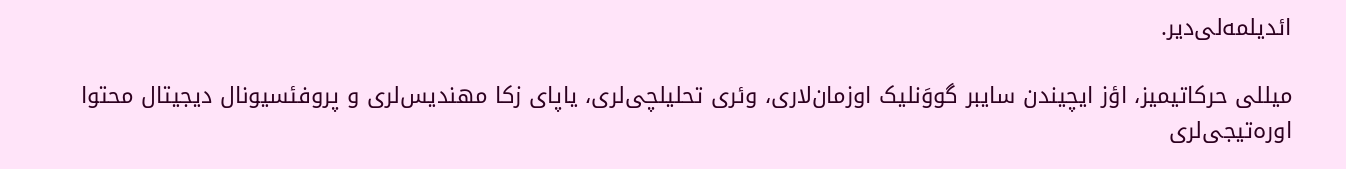ائدیلمه‌لی‌دیر.

میللی حرکاتیمیز، اؤز ایچیندن سایبر گووَنلیک اوزمان‌لاری، وئری تحلیلچی‌لری، یاپای زکا مهندیس‌لری و پروفئسیونال دیجیتال محتوا اوره‌تیجی‌لری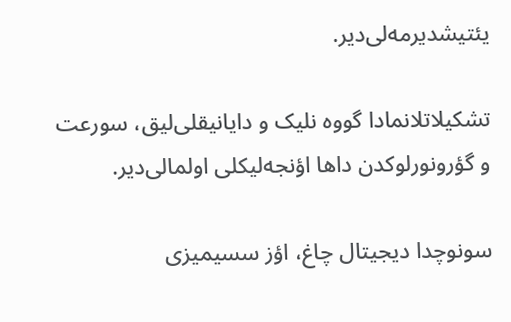یئتیشدیرمه‌لی‌دیر.

تشکیلاتلانمادا گووه نلیک و دایانیقلی‌لیق، سورعت و گؤرونورلوکدن داها اؤنجه‌لیکلی اولمالی‌دیر.

سونوچدا دیجیتال چاغ، اؤز سسیمیزی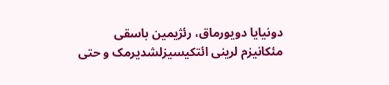دونیایا دویورماق، رئژیمین باسقی مئکانیزم ‌لرینی ائتکیسیزلشدیرمک و حتی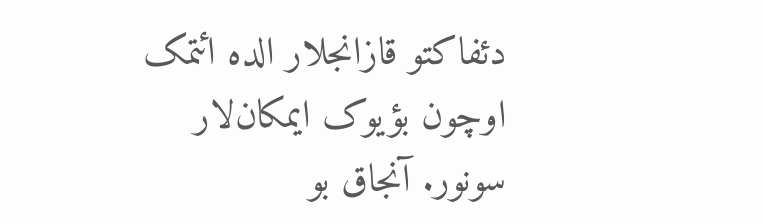دئفاکتو قازانجلار الده ائتمک اوچون بؤیوک ایمکان‌لار سونور. آنجاق بو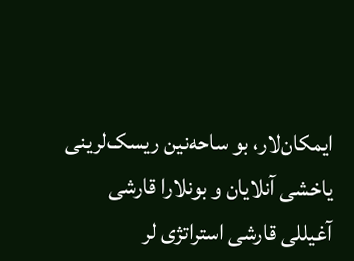ایمکان‌لار، بو ساحه‌نین ریسک‌لرینی یاخشی آنلایان و بونلارا قارشی آغیللی قارشی استراتژی‌ لر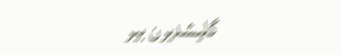گلیشدیرن بیر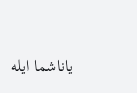یاناشما ایله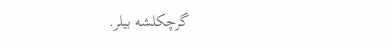گرچکلشه ‌بیلر.